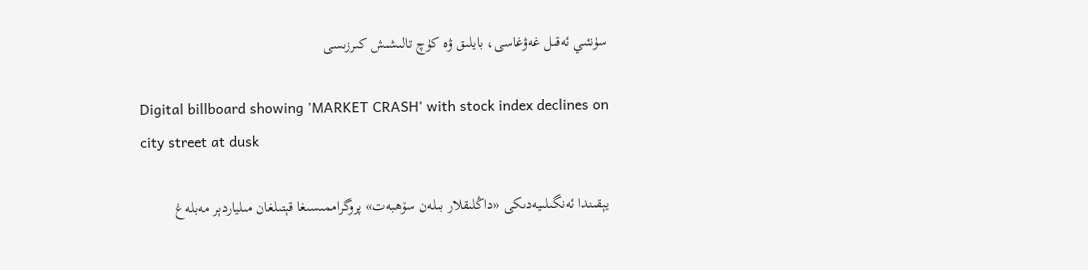سۈنئىي ئەقىل غەۋغاسى، بايلىق ۋە كۈچ تالىشىش كىرزىسى

Digital billboard showing 'MARKET CRASH' with stock index declines on city street at dusk

يېقىندا ئەنگىلىيەدىكى «داڭلىقلار بىلەن سۆھبەت» پروگراممىسىغا قېتىلغان مىلياردېر مەبلەغ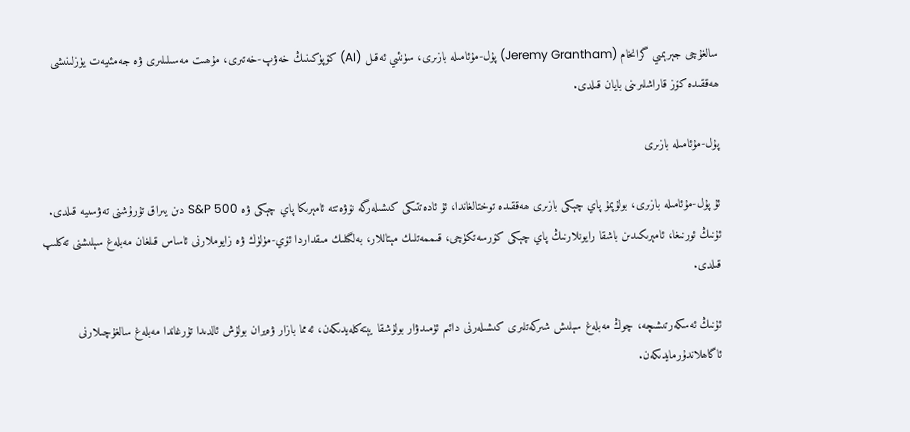سالغۇچى جېرېمىي گرانخام (Jeremy Grantham) پۇل-مۇئامىلە بازىرى، سۈنئىي ئەقىل (AI) كۆپۈكىنىڭ خەۋپ-خەتىرى، مۇھىت مەسىلىلىرى ۋە جەمئىيەت يۈزلىنىشى ھەققىدە كۆز قاراشلىرىنى بايان قىلدى.

پۇل-مۇئامىلە بازىرى

ئۇ پۇل-مۇئامىلە بازىرى، بولۇپمۇ پاي چېكى بازىرى ھەققىدە توختالغاندا، ئۇ ئادەتتىكى كىشىلەرگە نۆۋەتتە ئامېرىكا پاي چېكى ۋە S&P 500 دىن يىراق تۇرۇشنى تەۋسىيە قىلدى. ئۇنىڭ ئورنىغا، ئامېرىكىدىن باشقا رايونلارنىڭ پاي چېكى كۆرسەتكۈچى، قىممەتلىك مېتاللار، بەلگىلىك مىقداردا ئۆي-مۈلۈك ۋە زايوملارنى ئاساس قىلغان مەبلەغ سېلىشنى تەكلىپ قىلدى.

ئۇنىڭ ئەسكەرتىشىچە، چوڭ مەبلەغ سېلىش شىركەتلىرى كىشىلەرنى دائىم ئۈمىدۋار بولۇشقا يېتەكلەيدىكەن، ئەمما بازار ۋەيران بولۇش ئالدىدا تۇرغاندا مەبلەغ سالغۇچىلارنى ئاگاھلاندۇرمايدىكەن.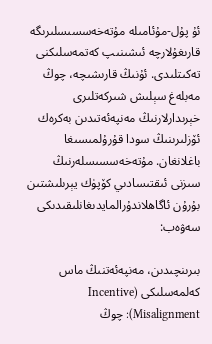ئۇ پۇل-مۇئامىلە مۇتەخەسسىسلىرىگە قارىغۇلارچە ئىشىنىپ كەتمەسلىكنى تەكىتلىدى. ئۇنىڭ قارىشىچە، چوڭ مەبلەغ سېلىش شىركەتلىرى خېرىدارلارنىڭ مەنپەئەتىدىن بەكرەك ئۆزلىرىنىڭ سودا قۇرۇلمىسىغا باغلانغان. مۇتەخەسسىسلەرنىڭ سىزنى ئىقتىسادىي كۆپۈك يېرىلىشتىن بۇرۇن ئاگاھلاندۇرالمايدىغانلىقىدىكى سەۋەب:

بىرىنچىدىن، مەنپەئەتنىڭ ماس كەلمەسلىكى (Incentive Misalignment): چوڭ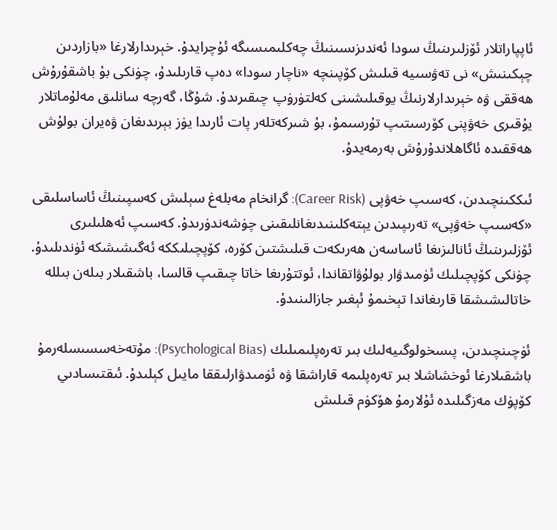ئاپپاراتلار ئۆزلىرىنىڭ سودا ئەندىزىسىنىڭ چەكلىمىسىگە ئۇچرايدۇ. خېرىدارلارغا «بازاردىن چېكىنىش» نى تەۋسىيە قىلىش كۆپىنچە «ناچار سودا» دەپ قارىلىدۇ، چۈنكى بۇ باشقۇرۇش ھەققى ۋە خېرىدارلارنىڭ يوقىلىشىنى كەلتۈرۈپ چىقىرىدۇ. شۇڭا، گەرچە سانلىق مەلۇماتلار يۇقىرى خەۋپنى كۆرسىتىپ تۇرسىمۇ، بۇ شىركەتلەر پات ئارىدا يۈز بېرىدىغان ۋەيران بولۇش ھەققىدە ئاگاھلاندۇرۇش بەرمەيدۇ.

ئىككىنچىدىن، كەسىپ خەۋپى (Career Risk): گرانخام مەبلەغ سېلىش كەسپىنىڭ ئاساسلىقى «كەسىپ خەۋپى» تەرىپىدىن يېتەكلىنىدىغانلىقىنى چۈشەندۈرىدۇ. كەسىپ ئەھلىلىرى ئۆزلىرىنىڭ ئانالىزىغا ئاساسەن ھەرىكەت قىلىشتىن كۆرە، كۆپچىلىككە ئەگىشىشكە ئۈندىلىدۇ. چۈنكى كۆپچىلىك ئۈمىدۋار بولۇۋاتقاندا، ئوتتۇرىغا خاتا چىقىپ قالسا، باشقىلار بىلەن بىللە خاتالىشىشقا قارىغاندا تېخىمۇ ئېغىر جازالىنىدۇ.

ئۈچىنچىدىن، پىسخولوگىيەلىك بىر تەرەپلىمىلىك (Psychological Bias): مۇتەخەسسىسلەرمۇ باشقىلارغا ئوخشاشلا بىر تەرەپلىمە قاراشقا ۋە ئۈمىدۋارلىققا مايىل كېلىدۇ. ئىقتىسادىي كۆپۈك مەزگىلىدە ئۇلارمۇ ھۆكۈم قىلىش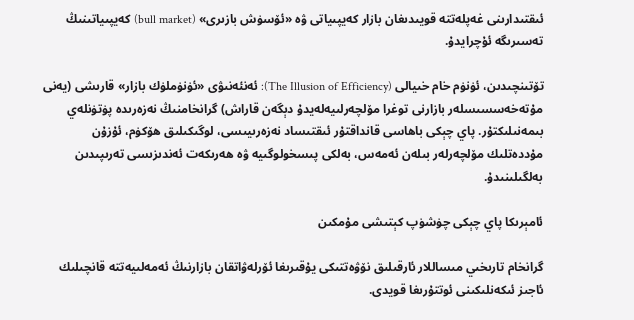ئىقتىدارىنى غەپلەتتە قويىدىغان بازار كەيپىياتى ۋە «ئۆسۈش بازىرى» (bull market) كەيپىياتىنىڭ تەسىرىگە ئۇچرايدۇ.

تۆتىنچىدىن، ئۈنۈم خام خىيالى (The Illusion of Efficiency): ئەنئەنىۋى «ئۈنۈملۈك بازار» قارىشى (يەنى مۇتەخەسسىسلەر بازارنى توغرا مۆلچەرلىيەلەيدۇ دېگەن قاراش) گرانخامنىڭ نەزەرىدە پۈتۈنلەي بىمەنىلىكتۇر. پاي چېكى باھاسى قانداقتۇر ئىقتىساد نەزەرىيىسى، لوگىكىلىق ھۆكۈم، ئۇزۇن مۇددەتلىك مۆلچەرلەر بىلەن ئەمەس، بەلكى پىسخولوگىيە ۋە ھەرىكەت ئەندىزىسى تەرىپىدىن بەلگىلىنىدۇ.

ئامېرىكا پاي چېكى چۈشۈپ كېتىشى مۇمكىن

گرانخام تارىخىي مىساللار ئارقىلىق نۆۋەتتىكى يۇقىرىغا ئۆرلەۋاتقان بازارنىڭ ئەمەلىيەتتە قانچىلىك ئاجىز ئىكەنلىكىنى ئوتتۇرىغا قويدى.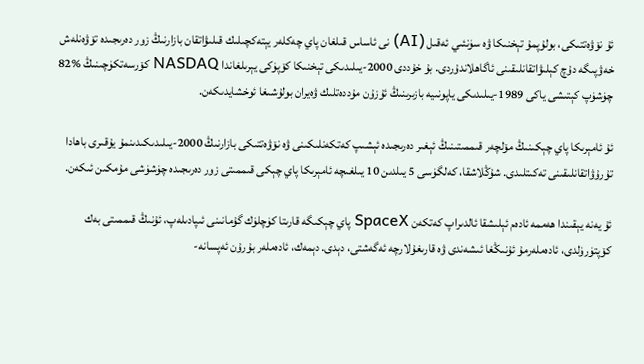ئۇ نۆۋەتتىكى، بولۇپمۇ تېخنىكا ۋە سۈنئىي ئەقىل (AI) نى ئاساس قىلغان پاي چەكلەر يېتەكچىلىك قىلىۋاتقان بازارنىڭ زور دەرىجىدە تۆۋەنلەش خەۋپىگە دۇچ كېلىۋاتقانلىقىنى ئاگاھلاندۇردى. بۇ خۇددى 2000-يىلىدىكى تېخنىكا كۆپۈكى يېرىلغاندا NASDAQ كۆرسەتكۈچىنىڭ %82 چۈشۈپ كېتىشى ياكى 1989-يىلىدىكى ياپونىيە بازىرىنىڭ ئۇزۇن مۇددەتلىك ۋەيران بولۇشىغا ئوخشايدىكەن.

ئۇ ئامېرىكا پاي چېكىنىڭ مۆلچەر قىممىتىنىڭ ئېغىر دەرىجىدە ئېشىپ كەتكەنلىكىنى ۋە نۆۋەتتىكى بازارنىڭ 2000-يىلىدىكىدىنمۇ يۇقىرى باھادا تۇرۇۋاتقانلىقىنى تەكىتلىدى. شۇڭلاشقا، كەلگۈسى 5 يىلدىن 10 يىلغىچە ئامېرىكا پاي چېكى قىممىتى زور دەرىجىدە چۈشۈشى مۇمكىن ئىكەن.

ئۇ يەنە يېقىندا ھەممە ئادەم ئېلىشقا ئالدىراپ كەتكەن SpaceX پاي چېكىگە قارىتا كۈچلۈك گۇمانىنى ئىپادىلەپ، ئۇنىڭ قىممىتى بەك كۆپتۈرۈلدى، ئادەملەرمۇ ئۇنىڭغا ئىشەندى ۋە قارىغۇلارچە ئەگەشتى، دېدى. دېمەك، ئادەملەر بۇرۇن ئەپسانە-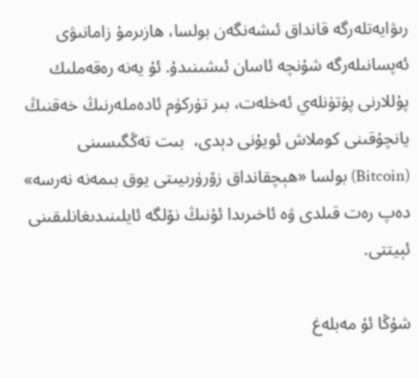رىۋايەتلەرگە قانداق ئىشەنگەن بولسا، ھازىرمۇ زامانىۋى ئەپسانىلەرگە شۇنچە ئاسان ئىشىنىدۇ. ئۇ يەنە رەقەملىك پۇللارنى پۈتۈنلەي ئەخلەت، بىر تۈركۈم ئادەملەرنىڭ خەقنىڭ يانچۇقىنى كوملاش ئويۇنى دېدى،  بىت تەڭگىسىنى (Bitcoin) بولسا «ھېچقانداق زۆرۈرىيىتى يوق بىمەنە نەرسە» دەپ رەت قىلدى ۋە ئاخىرىدا ئۇنىڭ نۆلگە ئايلىنىدىغانلىقىنى ئېيتتى.

شۇڭا ئۇ مەبلەغ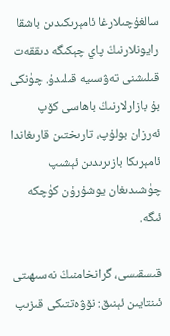سالغۇچىلارغا ئامېرىكىدىن باشقا رايونلارنىڭ پاي چېكىگە دىققەت قىلىشنى تەۋسىيە قىلىدۇ. چۈنكى بۇ بازارلارنىڭ باھاسى كۆپ ئەرزان بولۇپ، تارىختىن قارىغاندا ئامېرىكا بازىرىدىن ئېشىپ چۈشىدىغان يوشۇرۇن كۈچكە ئىگە.

قىسقىسى، گرانخامنىڭ نەسىھىتى ئىنتايىن ئېنىق: نۆۋەتتىكى قىزىپ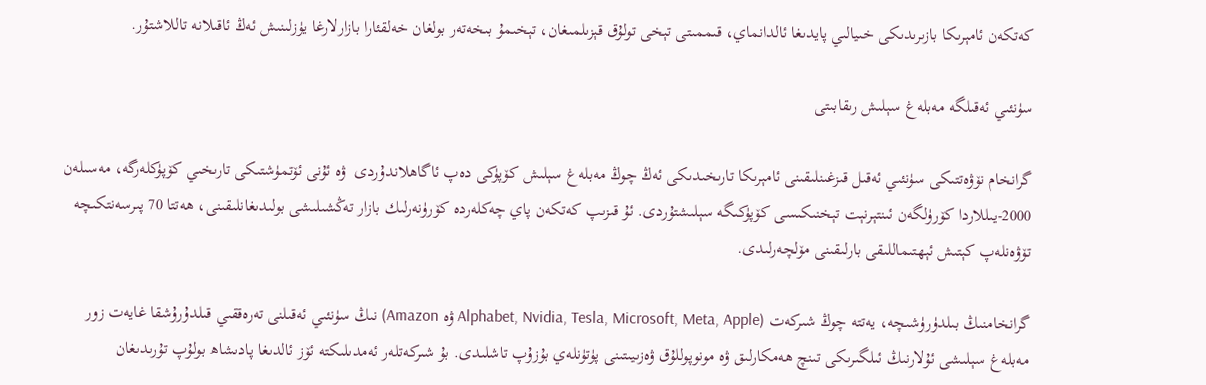كەتكەن ئامېرىكا بازىرىدىكى خىيالىي پايدىغا ئالدانماي، قىممىتى تېخى تولۇق قېزىلمىغان، تېخىمۇ بىخەتەر بولغان خەلقئارا بازارلارغا يۈزلىنىش ئەڭ ئاقىلانە تاللاشتۇر.

سۈنئىي ئەقىلگە مەبلەغ سېلىش رىقابىتى

گرانخام نۆۋەتتىكى سۈنئىي ئەقىل قىزغىنلىقىنى ئامېرىكا تارىخىدىكى ئەڭ چوڭ مەبلەغ سېلىش كۆپۈكى دەپ ئاگاھلاندۇردى  ۋە ئۇنى ئۆتمۈشتىكى تارىخىي كۆپۈكلەرگە، مەسىلەن 2000-يىللاردا كۆرۈلگەن ئىنتېرنېت تېخنىكىسى كۆپۈكىگە سېلىشتۇردى. ئۇ قىزىپ كەتكەن پاي چەكلەردە كۆرۈنەرلىك بازار تەڭشىلىشى بولىدىغانلىقىنى، ھەتتا 70 پىرسەنتكىچە تۆۋەنلەپ كېتىش ئېھتىماللىقى بارلىقىنى مۆلچەرلىدى.

گرانخامنىڭ بىلدۈرۈشىچە، يەتتە چوڭ شىركەت (Alphabet, Nvidia, Tesla, Microsoft, Meta, Apple ۋە Amazon) نىڭ سۈنئىي ئەقىلنى تەرەققىي قىلدۇرۇشقا غايەت زور مەبلەغ سېلىشى ئۇلارنىڭ ئىلگىرىكى تىنچ ھەمكارلىق ۋە مونوپوللۇق ۋەزىيىتىنى پۈتۈنلەي بۇزۇپ تاشلىدى. بۇ شىركەتلەر ئەمدىلىكتە ئۆز ئالدىغا پادىشاھ بولۇپ تۇرىدىغان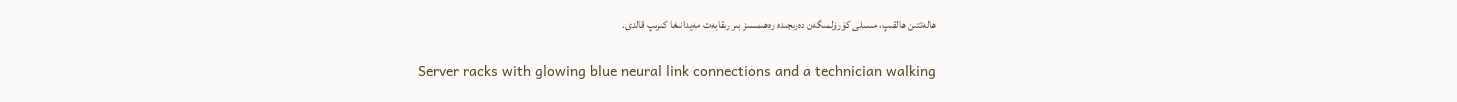ھالەتتىن ھالقىپ، مىسلى كۆرۈلمىگەن دەرىجىدە رەھىمسىز بىر رىقابەت مەيدانىغا كىرىپ قالدى.

Server racks with glowing blue neural link connections and a technician walking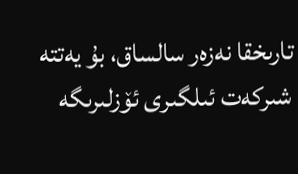تارىخقا نەزەر سالساق، بۇ يەتتە شىركەت ئىلگىرى ئۆزلىرىگە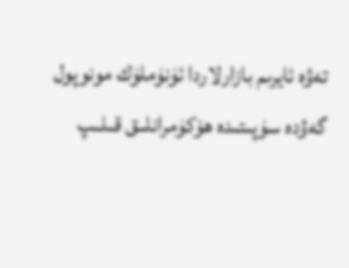تەۋە ئايرىم بازارلاردا ئۈنۈملۈك مونوپول گەۋدە سۈپىتىدە ھۆكۈمرانلىق قىلىپ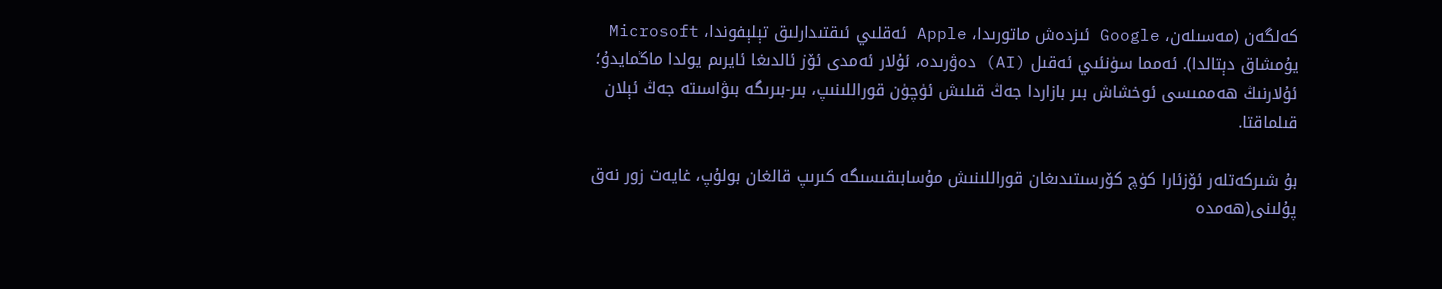كەلگەن (مەسىلەن، Google ئىزدەش ماتورىدا، Apple ئەقلىي ئىقتىدارلىق تېلېفوندا، Microsoft يۇمشاق دېتالدا). ئەمما سۈنئىي ئەقىل (AI) دەۋرىدە، ئۇلار ئەمدى ئۆز ئالدىغا ئايرىم يولدا ماڭمايدۇ؛ ئۇلارنىڭ ھەممىسى ئوخشاش بىر بازاردا جەڭ قىلىش ئۈچۈن قوراللىنىپ، بىر-بىرىگە بىۋاسىتە جەڭ ئېلان قىلماقتا.

بۇ شىركەتلەر ئۆزئارا كۈچ كۆرسىتىدىغان قوراللىنىش مۇسابىقىسىگە كىرىپ قالغان بولۇپ، غايەت زور نەق پۇلىنى(ھەمدە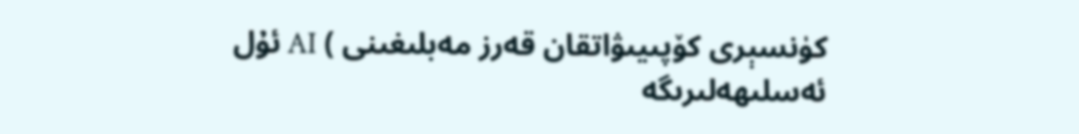كۈنسېرى كۆپىيىۋاتقان قەرز مەبلىغىنى ) AI ئۇل ئەسلىھەلىرىگە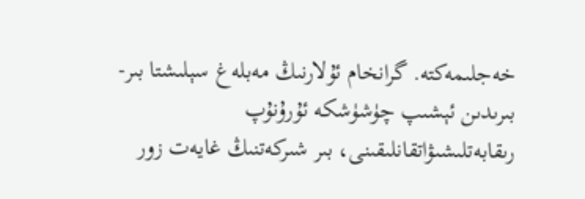خەجلىمەكتە. گرانخام ئۇلارنىڭ مەبلەغ سېلىشتا بىر-بىرىدىن ئېشىپ چۈشۈشكە ئۇرۇنۇپ رىقابەتلىشىۋاتقانلىقىنى، بىر شىركەتنىڭ غايەت زور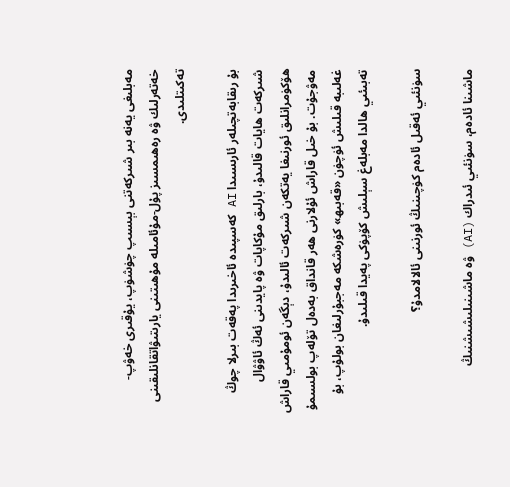مەبلىغى يەنە بىر شىركەتنى بېسىپ چۈشۈپ، يۇقىرى خەۋپ-خەتەرلىك ۋە رەھىمسىز پۇل-مۇئامىلە مۇھىتىنى يارىتىۋاتقانلىقىنى تەكىتلىدى.

بۇ رىقابەتچىلەر ئارىسىدا AI كەسپىدە ئاخىرىدا پەقەت بىرلا چوڭ شىركەت ھايات قالىدۇ، بارلىق مۇكاپات ۋە پايدىنى ئەڭ ئاۋۋال ھۆكۈمرانلىق ئورنىغا يەتكەن شىركەت ئالىدۇ، دېگەن ئومۇمىي قاراش مەۋجۇت. بۇ خىل قاراش ئۇلارنى ھەر قانداق بەدەل تۆلەپ بولسىمۇ غەلىبە قىلىش ئۈچۈن «قەبىھ» كۈرەشكە مەجبۇرلىغان بولۇپ، بۇ تەبىئىي ھالدا مەبلەغ سېلىش كۆپۈكى پەيدا قىلىدۇ.

سۈنئىي ئەقىل ئادەم كۈچىنىڭ ئورنىنى ئالالامدۇ؟

ماشىنا ئادەم، سۈنئىي ئىدراك (AI) ۋە ماشىنىلىشىشنىڭ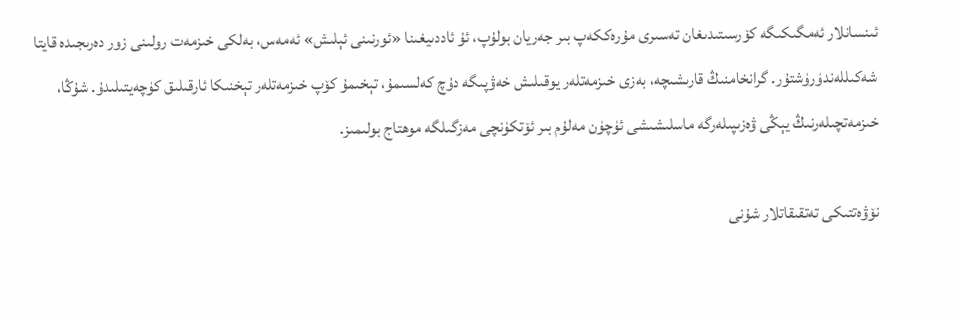ئىنسانلار ئەمگىكىگە كۆرسىتىدىغان تەسىرى مۇرەككەپ بىر جەريان بولۇپ، ئۇ ئاددىيغىنا «ئورنىنى ئېلىش» ئەمەس، بەلكى خىزمەت رولىنى زور دەرىجىدە قايتا شەكىللەندۈرۈشتۇر. گرانخامنىڭ قارىشىچە، بەزى خىزمەتلەر يوقىلىش خەۋپىگە دۇچ كەلسىمۇ، تېخىمۇ كۆپ خىزمەتلەر تېخنىكا ئارقىلىق كۈچەيتىلىدۇ. شۇڭا، خىزمەتچىلەرنىڭ يېڭى ۋەزىپىلەرگە ماسلىشىشى ئۈچۈن مەلۇم بىر ئۆتكۈنچى مەزگىلگە موھتاج بولىمىز.

نۆۋەتتىكى تەتقىقاتلار شۇنى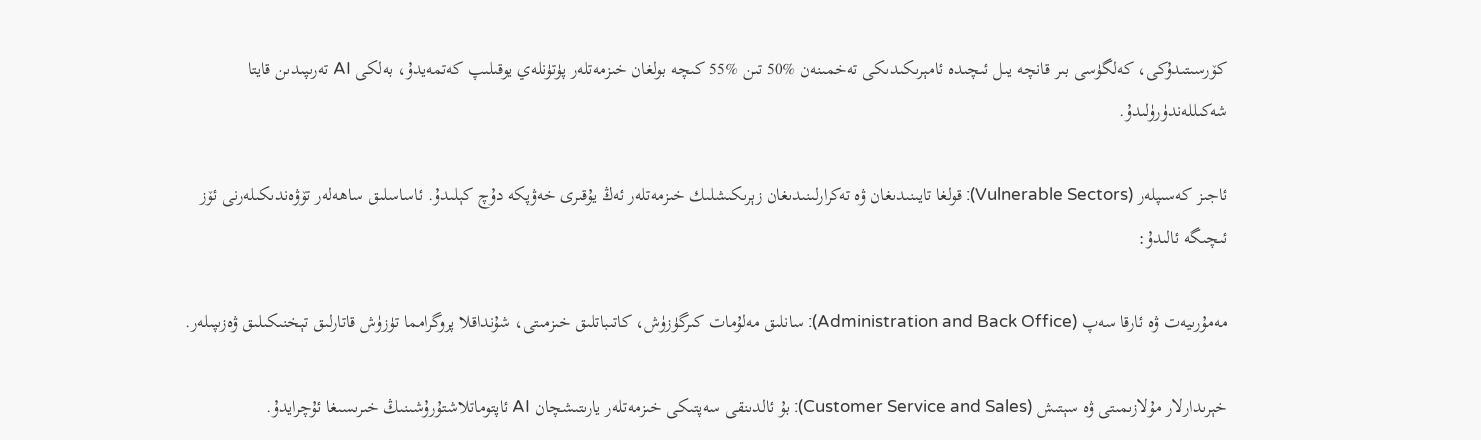كۆرسىتىدۇكى، كەلگۈسى بىر قانچە يىل ئىچىدە ئامېرىكىدىكى تەخمىنەن %50 تىن %55 كىچە بولغان خىزمەتلەر پۈتۈنلەي يوقىلىپ كەتمەيدۇ، بەلكى AI تەرىپىدىن قايتا شەكىللەندۈرۈلىدۇ.

ئاجىز كەسىپلەر (Vulnerable Sectors): قولغا تايىنىدىغان ۋە تەكرارلىنىدىغان زېرىكىشلىك خىزمەتلەر ئەڭ يۇقىرى خەۋپكە دۇچ كېلىدۇ. ئاساسلىق ساھەلەر تۆۋەندىكىلەرنى ئۆز ئىچىگە ئالىدۇ:

مەمۇرىيەت ۋە ئارقا سەپ (Administration and Back Office): سانلىق مەلۇمات كىرگۈزۈش، كاتىباتلىق خىزمىتى، شۇنداقلا پروگرامما تۈزۈش قاتارلىق تېخنىكىلىق ۋەزىپىلەر.

خېرىدارلار مۇلازىمىتى ۋە سېتىش (Customer Service and Sales): بۇ ئالدىنقى سەپتىكى خىزمەتلەر يارىتىشچان AI ئاپتوماتلاشتۇرۇشىنىڭ خىرىسىغا ئۇچرايدۇ.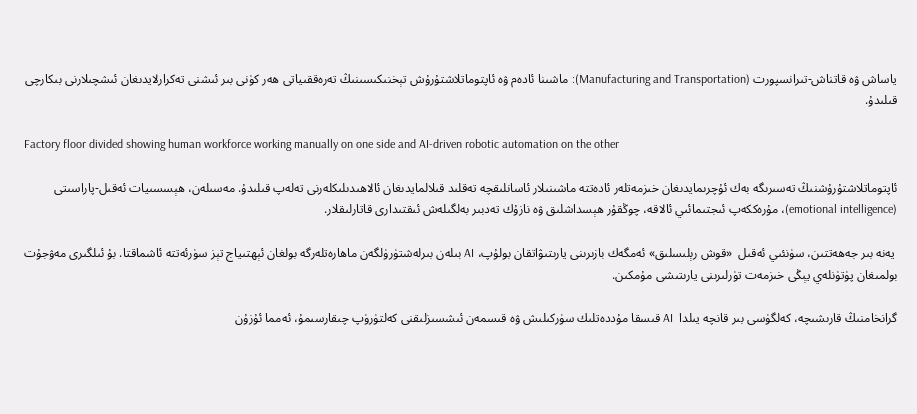ياساش ۋە قاتناش-تىرانسپورت (Manufacturing and Transportation): ماشىنا ئادەم ۋە ئاپتوماتلاشتۇرۇش تېخنىكىسىنىڭ تەرەققىياتى ھەر كۈنى بىر ئىشنى تەكرارلايدىغان ئىشچىلارنى بىكارچى قىلىدۇ.

Factory floor divided showing human workforce working manually on one side and AI-driven robotic automation on the other

ئاپتوماتلاشتۇرۇشنىڭ تەسىرىگە بەك ئۇچرىمايدىغان خىزمەتلەر ئادەتتە ماشىنىلار ئاسانلىقچە تەقلىد قىلالمايدىغان ئالاھىدىلىكلەرنى تەلەپ قىلىدۇ. مەسىلەن، ھېسسىيات ئەقىل-پاراسىتى (emotional intelligence)، مۇرەككەپ ئىجتىمائىي ئالاقە، چوڭقۇر ھېسداشلىق ۋە نازۇك تەدبىر بەلگىلەش ئىقتىدارى قاتارلىقلار.

 يەنە بىر جەھەتتىن، سۈنئىي ئەقىل  «قوش رېلىسلىق» ئەمگەك بازىرىنى يارىتىۋاتقان بولۇپ، AI بىلەن بىرلەشتۈرۈلگەن ماھارەتلەرگە بولغان ئېھتىياج تېز سۈرئەتتە ئاشماقتا. بۇ ئىلگىرى مەۋجۇت بولمىغان پۈتۈنلەي يېڭى خىزمەت تۈرلىرىنى يارىتىشى مۇمكىن.

گرانخامنىڭ قارىشىچە، كەلگۈسى بىر قانچە يىلدا  AI قىسقا مۇددەتلىك سۈركىلىش ۋە قىسمەن ئىشسىزلىقنى كەلتۈرۈپ چىقارسىمۇ، ئەمما ئۇزۇن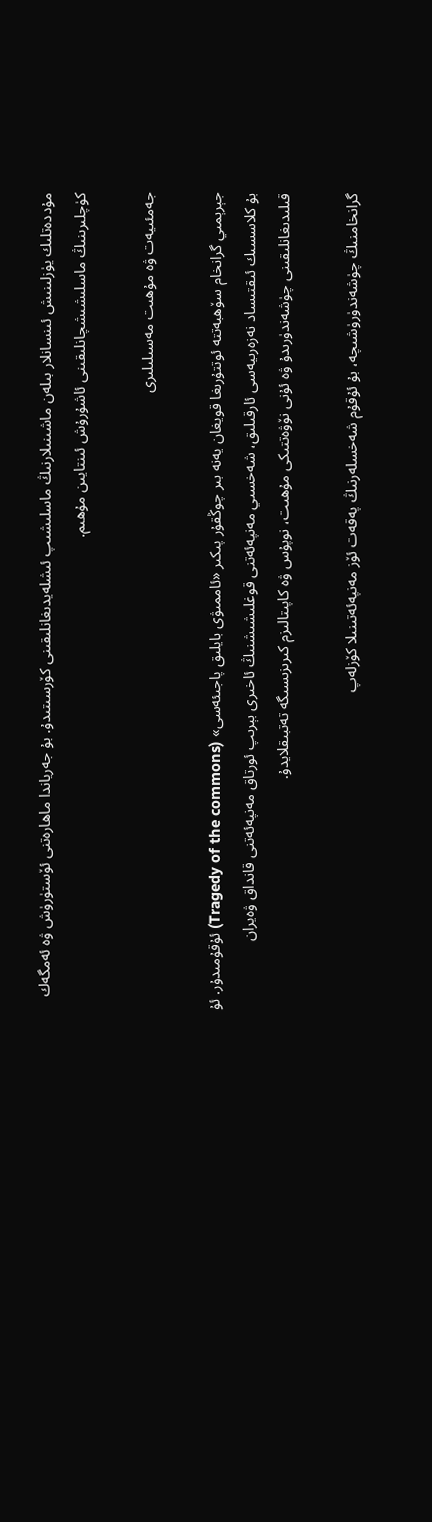مۇددەتلىك يۈزلىنىش ئىنسانلار بىلەن ماشىنىلارنىڭ ماسلىشىپ ئىشلەيدىغانلىقىنى كۆرسىتىدۇ. بۇ جەرياندا ماھارەتنى ئۆستۈرۈش ۋە ئەمگەك كۈچلىرىنىڭ ماسلىشىشچانلىقىنى ئاشۇرۇش ئىنتايىن مۇھىم.

جەمئىيەت ۋە مۇھىت مەسىلىلىرى

جېرېمىي گرانخام سۆھبەتتە ئوتتۇرىغا قويغان يەنە بىر چوڭقۇر پىكىر «ئاممىۋى بايلىق پاجىئەسى» (Tragedy of the commons) ئۇقۇمىدۇر. ئۇ بۇ كلاسسىك ئىقتىساد نەزەرىيەسى ئارقىلىق، شەخسىي مەنپەئەتنى قوغلىشىشنىڭ ئاخىرى بېرىپ ئورتاق مەنپەئەتنى قانداق ۋەيران قىلىدىغانلىقىنى چۈشەندۈرىدۇ ۋە ئۇنى نۆۋەتتىكى مۇھىت، نوپۇس ۋە كاپىتالىزم كىرىزىسىگە تەتبىقلايدۇ.

گرانخامنىڭ چۈشەندۈرۈشىچە، بۇ ئۇقۇم شەخسلەرنىڭ پەقەت ئۆز مەنپەئەتىنىلا كۆزلەپ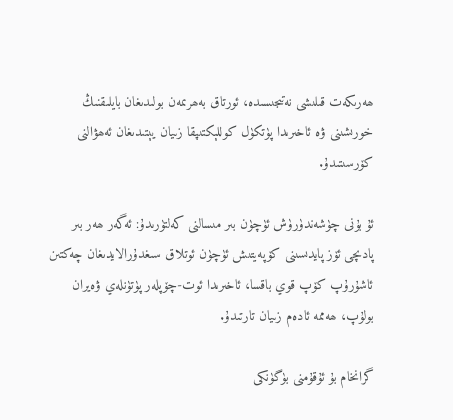ھەرىكەت قىلىشى نەتىجىسىدە، ئورتاق بەھرىمەن بولىدىغان بايلىقنىڭ خورىشىنى ۋە ئاخىرىدا پۈتكۈل كوللېكتىپقا زىيان يېتىدىغان ئەھۋالنى كۆرسىتىدۇ.

ئۇ بۇنى چۈشەندۈرۈش ئۈچۈن بىر مىسالنى كەلتۈرىدۇ: ئەگەر ھەر بىر پادىچى ئۆز پايدىسىنى كۆپەيتىش ئۈچۈن ئوتلاق سىغدۇرالايدىغان چەكتىن ئاشۇرۇپ كۆپ قوي باقسا، ئاخىرىدا ئوت-چۆپلەر پۈتۈنلەي ۋەيران بولۇپ، ھەممە ئادەم زىيان تارتىدۇ.

گرانخام بۇ ئۇقۇمنى بۈگۈنكى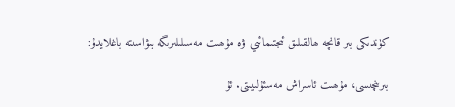كۈندىكى بىر قانچە ھالقىلىق ئىجتىمائىي ۋە مۇھىت مەسىلىلىرىگە بىۋاسىتە باغلايدۇ:

بىرىنچىسى، مۇھىت ئاسراش مەسئۇلىيىتى. ئۇ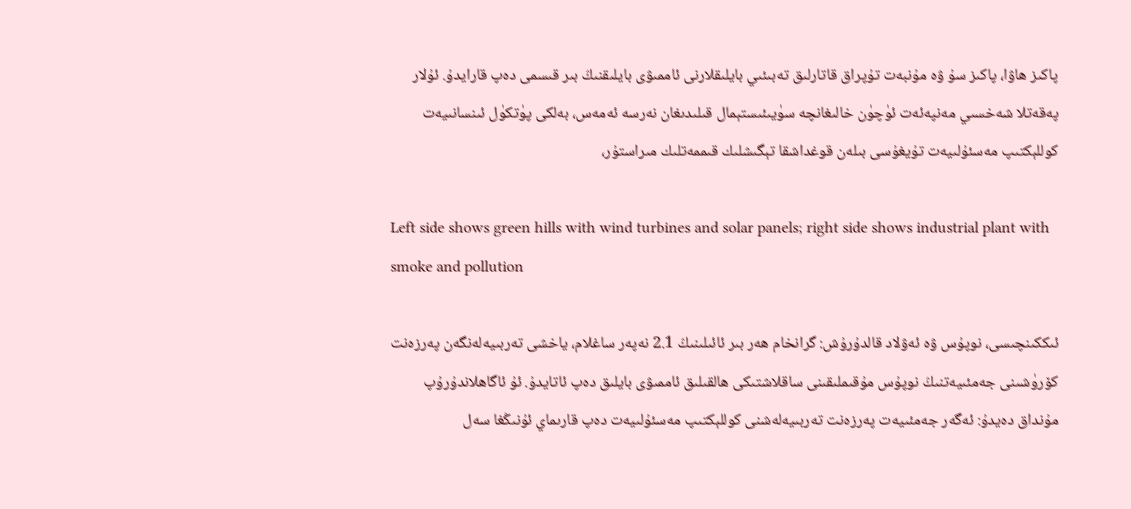پاكىز ھاۋا، پاكىز سۇ ۋە مۇنبەت تۇپراق قاتارلىق تەبىئىي بايلىقلارنى ئاممىۋى بايلىقنىڭ بىر قىسمى دەپ قارايدۇ. ئۇلار پەقەتلا شەخسىي مەنپەئەت ئۈچۈن خالىغانچە سۈيىئىستېمال قىلىدىغان نەرسە ئەمەس، بەلكى پۈتكۈل ئىنسانىيەت كوللېكتىپ مەسئۇلىيەت تۇيغۇسى بىلەن قوغداشقا تېگىشلىك قىممەتلىك مىراستۇر،

Left side shows green hills with wind turbines and solar panels; right side shows industrial plant with smoke and pollution

ئىككىنچىسى، نوپۇس ۋە ئەۋلاد قالدۇرۇش: گرانخام ھەر بىر ئائىلىنىڭ 2.1 نەپەر ساغلام، ياخشى تەربىيەلەنگەن پەرزەنت كۆرۈشىنى جەمئىيەتنىڭ نوپۇس مۇقىملىقىنى ساقلاشتىكى ھالقىلىق ئاممىۋى بايلىق دەپ ئاتايدۇ. ئۇ ئاگاھلاندۇرۇپ مۇنداق دەيدۇ: ئەگەر جەمئىيەت پەرزەنت تەربىيەلەشنى كوللېكتىپ مەسئۇلىيەت دەپ قارىماي ئۇنىڭغا سەل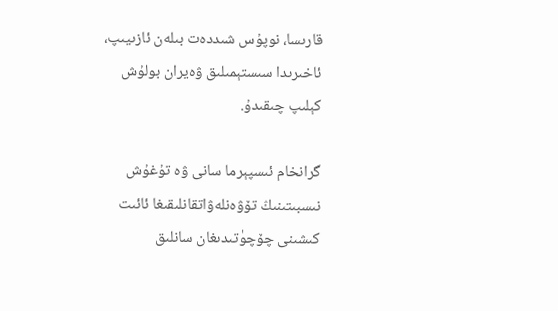قارىسا، نوپۇس شىددەت بىلەن ئازىيىپ، ئاخىرىدا سىستېمىلىق ۋەيران بولۇش كېلىپ چىقىدۇ.

گرانخام ئىسپېرما سانى ۋە تۇغۇش نىسبىتىنىڭ تۆۋەنلەۋاتقانلىقىغا ئائىت كىشىنى چۆچۈتىدىغان سانلىق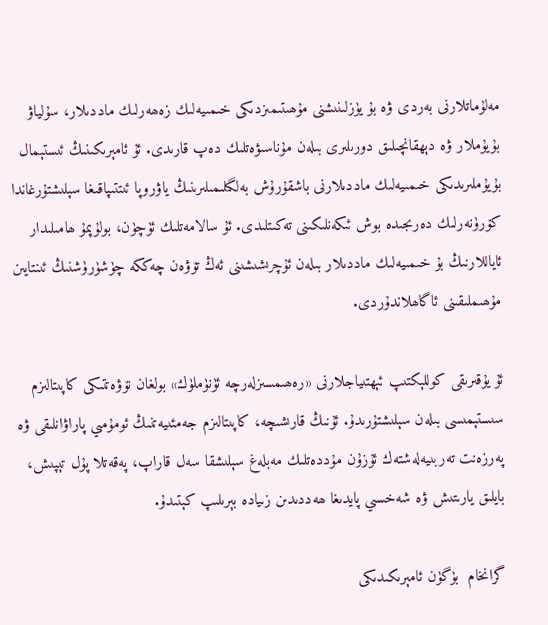مەلۇماتلارنى بەردى ۋە بۇ يۈزلىنىشنى مۇھىتىمىزدىكى خىمىيەلىك زەھەرلىك ماددىلار، سۇلياۋ بۇيۇملار ۋە دېھقانچىلىق دورىلىرى بىلەن مۇناسىۋەتلىك دەپ قارىدى. ئۇ ئامېرىكىنىڭ ئىستېمال بۇيۇملىرىدىكى خىمىيەلىك ماددىلارنى باشقۇرۇش بەلگىلىمىلىرىنىڭ ياۋروپا ئىتتىپاقىغا سېلىشتۇرغاندا كۆرۈنەرلىك دەرىجىدە بوش ئىكەنلىكىنى تەكىتلىدى. ئۇ سالامەتلىك ئۈچۈن، بولۇپمۇ ھامىلىدار ئاياللارنىڭ بۇ خىمىيەلىك ماددىلار بىلەن ئۇچرىشىشىنى ئەڭ تۆۋەن چەككە چۈشۈرۈشنىڭ ئىنتايىن مۇھىملىقىنى ئاگاھلاندۇردى.

ئۇ يۇقىرىقى كوللېكتىپ ئېھتىياجلارنى «رەھىمسىزلەرچە ئۈنۈملۈك» بولغان نۆۋەتتىكى كاپىتالىزم سىستېمىسى بىلەن سېلىشتۇرىدۇ. ئۇنىڭ قارىشىچە، كاپىتالىزم جەمئىيەتنىڭ ئومۇمىي پاراۋانلىقى ۋە پەرزەنت تەربىيەلەشتەك ئۇزۇن مۇددەتلىك مەبلەغ سېلىشقا سەل قاراپ، پەقەتلا پۇل تېپىش، بايلىق يارىتىش ۋە شەخسىي پايدىغا ھەددىدىن زىيادە بېرىلىپ كېتىدۇ.

گرانخام  بۈگۈن ئامېرىكىدىكى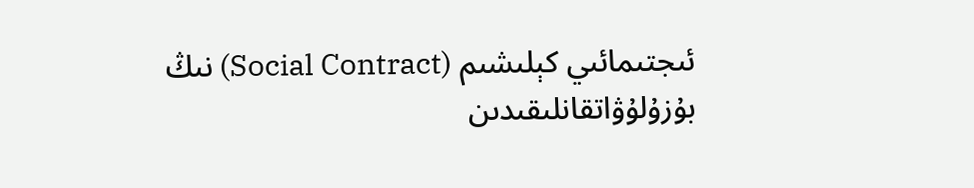ئىجتىمائىي كېلىشىم (Social Contract) نىڭ بۇزۇلۇۋاتقانلىقىدىن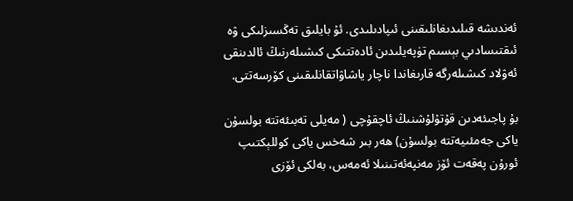ئەندىشە قىلىدىغانلىقىنى ئىپادىلىدى. ئۇ بايلىق تەڭسىزلىكى ۋە ئىقتىسادىي بېسىم تۈپەيلىدىن ئادەتتىكى كىشىلەرنىڭ ئالدىنقى ئەۋلاد كىشىلەرگە قارىغاندا ناچار ياشاۋاتقانلىقىنى كۆرسەتتى.

بۇ پاجىئەدىن قۇتۇلۇشنىڭ ئاچقۇچى ( مەيلى تەبىئەتتە بولسۇن ياكى جەمئىيەتتە بولسۇن) ھەر بىر شەخس ياكى كوللېكتىپ ئورۇن پەقەت ئۆز مەنپەئەتىنىلا ئەمەس، بەلكى ئۆزى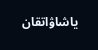ياشاۋاتقان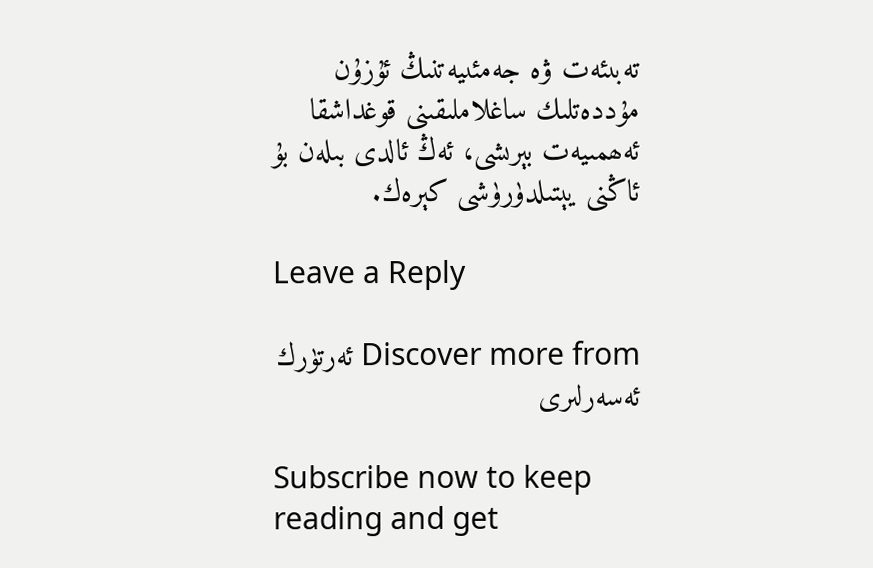تەبىئەت ۋە جەمئىيەتنىڭ ئۇزۇن مۇددەتلىك ساغلاملىقىنى قوغداشقا ئەھمىيەت بېرىشى، ئەڭ ئالدى بىلەن بۇ ئاڭنى يېتىلدۈرۈشى كېرەك.

Leave a Reply

Discover more from ئەرتۈرك ئەسەرلىرى

Subscribe now to keep reading and get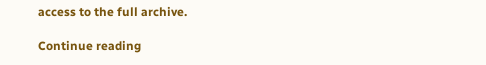access to the full archive.

Continue reading